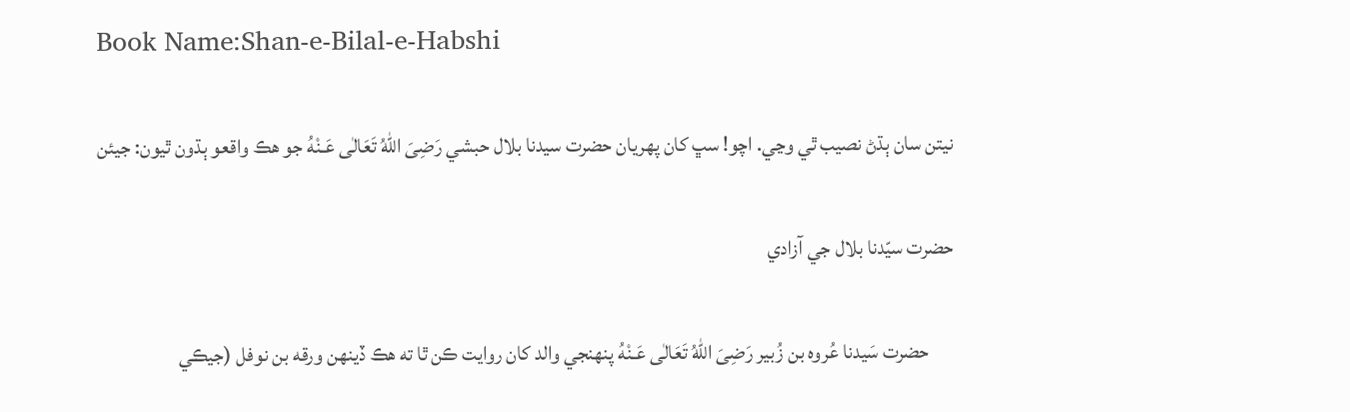Book Name:Shan-e-Bilal-e-Habshi

نيتن سان ٻڌڻ نصيب ٿي وڃي. اچو! سڀ کان پهريان حضرت سيدنا بلال حبشي رَضِىَ اللهُ تَعَالٰی عَـنْهُ جو هڪ واقعو ٻڌون ٿيون: جيئن

حضرت سيّدنا بلال جي آزادي

      حضرت سَيدنا عُروه بن زُبير رَضِىَ اللهُ تَعَالٰی عَـنْهُ پنهنجي والد کان روايت ڪن ٿا ته هڪ ڏينهن ورقه بن نوفل (جيڪي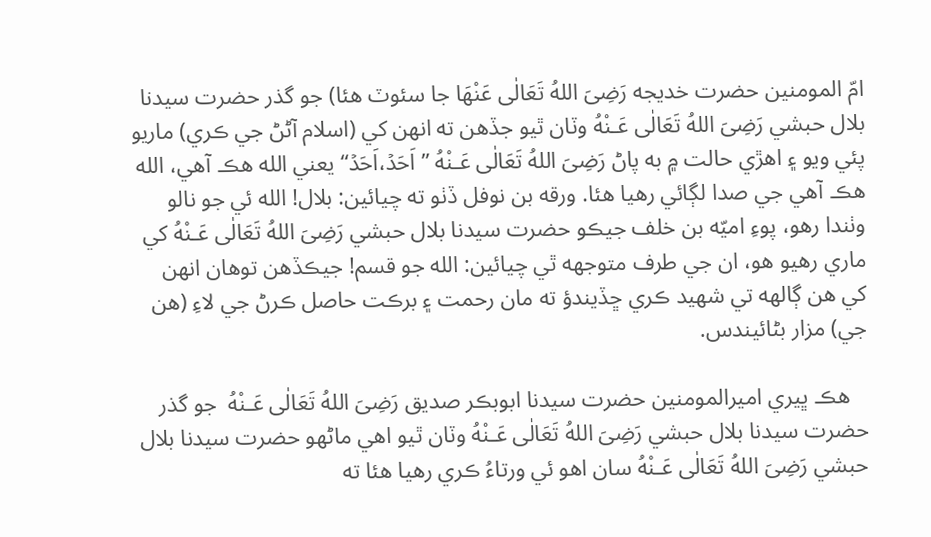امّ المومنين حضرت خديجه رَضِیَ اللهُ تَعَالٰی عَنْهَا جا سئوٽ هئا) جو گذر حضرت سيدنا بلال حبشي رَضِىَ اللهُ تَعَالٰی عَـنْهُ وٽان ٿيو جڏهن ته انهن کي (اسلام آڻڻ جي ڪري) ماريو پئي ويو ۽ اهڙي حالت ۾ به پاڻ رَضِىَ اللهُ تَعَالٰی عَـنْهُ ”اَحَدۡ،اَحَدۡ“ يعني الله هڪ آهي، الله هڪ آهي جي صدا لڳائي رهيا هئا. ورقه بن نوفل ڏٺو ته چيائين: بلال! الله ئي جو نالو وٺندا رهو، پوءِ اميّه بن خلف جيڪو حضرت سيدنا بلال حبشي رَضِىَ اللهُ تَعَالٰی عَـنْهُ کي ماري رهيو هو، ان جي طرف متوجهه ٿي چيائين: الله جو قسم! جيڪڏهن توهان انهن کي هن ڳالهه تي شهيد ڪري ڇڏيندؤ ته مان رحمت ۽ برڪت حاصل ڪرڻ جي لاءِ (هن جي) مزار بڻائيندس.

   هڪ ڀيري اميرالمومنين حضرت سيدنا ابوبڪر صديق رَضِىَ اللهُ تَعَالٰی عَـنْهُ  جو گذر حضرت سيدنا بلال حبشي رَضِىَ اللهُ تَعَالٰی عَـنْهُ وٽان ٿيو اهي ماڻهو حضرت سيدنا بلال حبشي رَضِىَ اللهُ تَعَالٰی عَـنْهُ سان اهو ئي ورتاءُ ڪري رهيا هئا ته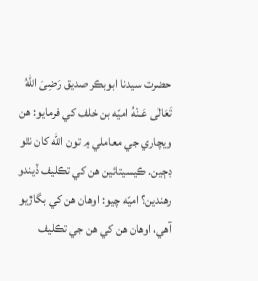حضرت سيدنا ابوبڪر صديق رَضِىَ اللهُ تَعَالٰی عَـنْهُ اميّه بن خلف کي فرمايو: هن ويچاري جي معاملي ۾ تون الله کان نٿو ڊڄين. ڪيسيتائين هن کي تڪليف ڏيندو رهندين؟ اميّه چيو: اوهان هن کي بگاڙيو آهي، اوهان هن کي هن جي تڪليف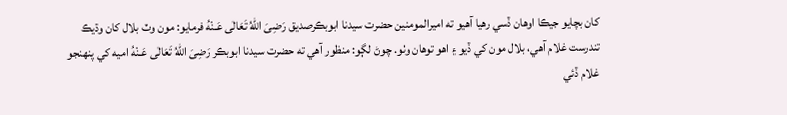کان بچايو جيڪا اوهان ڏسي رهيا آهيو ته اميرالمومنين حضرت سيدنا ابوبڪرصديق رَضِىَ اللهُ تَعَالٰی عَـنْهُ فرمايو: مون وٽ بلال کان وڌيڪ تندرست غلام آهي، بلال مون کي ڏيو ۽ اهو توهان وٺو. چوڻ لڳو: منظور آهي ته حضرت سيدنا ابوبڪر رَضِىَ اللهُ تَعَالٰی عَـنْهُ اميه کي پنهنجو غلام ڏئي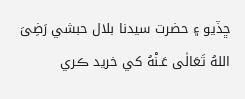ڇڏيو ۽ حضرت سيدنا بلال حبشي رَضِىَ اللهُ تَعَالٰی عَـنْهُ کي خريد ڪري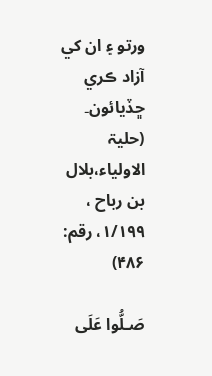ورتو ۽ ان کي آزاد ڪري ڇڏيائون۔ (حلیۃ الاولیاء،بلال  بن رباح ، ۱/۱۹۹، رقم: ۴۸۶)

صَـلُّوا عَلَى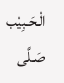الْـحَـبِيْب                                                                                                                            صَـلَّى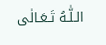الـلّٰـهُ تَـعَـالٰى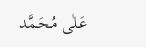عَـلٰى مُـحَـمَّد